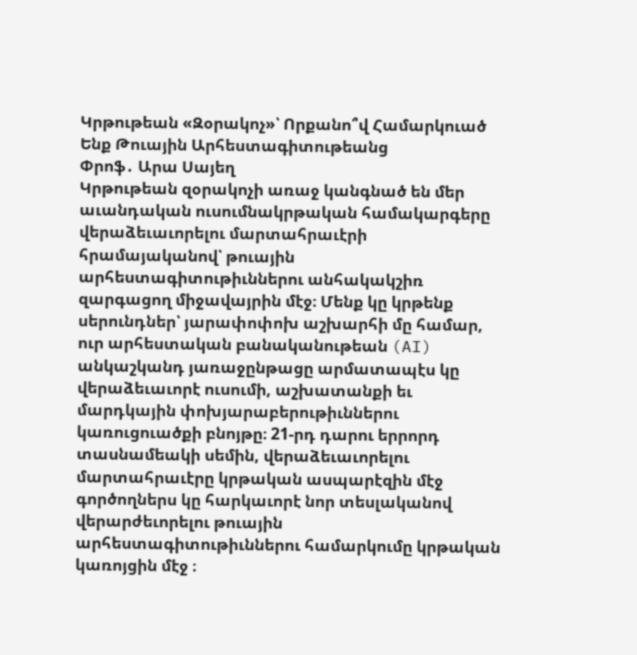Կրթութեան «Զօրակոչ»՝ Որքանո՞վ Համարկուած Ենք Թուային Արհեստագիտութեանց
Փրոֆ․ Արա Սայեղ
Կրթութեան զօրակոչի առաջ կանգնած են մեր աւանդական ուսումնակրթական համակարգերը վերաձեւաւորելու մարտահրաւէրի հրամայականով՝ թուային արհեստագիտութիւններու անհակակշիռ զարգացող միջավայրին մէջ։ Մենք կը կրթենք սերունդներ՝ յարափոփոխ աշխարհի մը համար, ուր արհեստական բանականութեան (AI) անկաշկանդ յառաջընթացը արմատապէս կը վերաձեւաւորէ ուսումի, աշխատանքի եւ մարդկային փոխյարաբերութիւններու կառուցուածքի բնոյթը։ 21-րդ դարու երրորդ տասնամեակի սեմին, վերաձեւաւորելու մարտահրաւէրը կրթական ասպարէզին մէջ գործողներս կը հարկաւորէ նոր տեսլականով վերարժեւորելու թուային արհեստագիտութիւններու համարկումը կրթական կառոյցին մէջ ։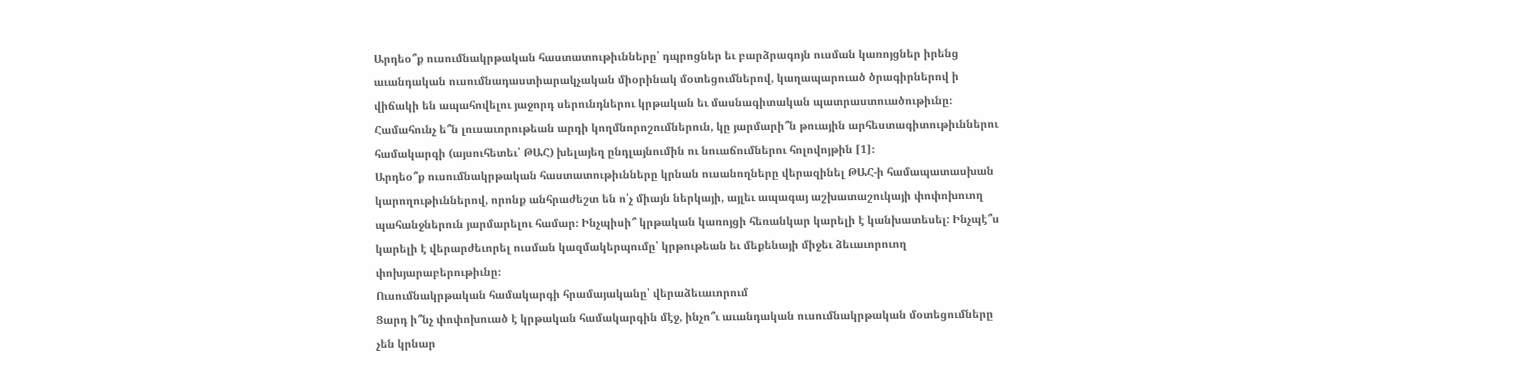Արդեօ՞ք ուսումնակրթական հաստատութիւնները՝ դպրոցներ եւ բարձրագոյն ուսման կառոյցներ իրենց աւանդական ուսումնադաստիարակչական միօրինակ մօտեցումներով, կաղապարուած ծրագիրներով ի վիճակի են ապահովելու յաջորդ սերունդներու կրթական եւ մասնագիտական պատրաստուածութիւնը։ Համահունչ ե՞ն լուսաւորութեան արդի կողմնորոշումներուն, կը յարմարի՞ն թուային արհեստագիտութիւններու համակարգի (այսուհետեւ՝ ԹԱՀ) խելայեղ ընդլայնումին ու նուաճումներու հոլովոյթին [1]։
Արդեօ՞ք ուսումնակրթական հաստատութիւնները կրնան ուսանողները վերազինել ԹԱՀ-ի համապատասխան կարողութիւններով, որոնք անհրաժեշտ են ո՛չ միայն ներկայի, այլեւ ապագայ աշխատաշուկայի փոփոխուող պահանջներուն յարմարելու համար։ Ինչպիսի՞ կրթական կառոյցի հեռանկար կարելի է կանխատեսել: Ինչպէ՞ս կարելի է վերարժեւորել ուսման կազմակերպումը՝ կրթութեան եւ մեքենայի միջեւ ձեւաւորուող փոխյարաբերութիւնը։
Ուսումնակրթական համակարգի հրամայականը՝ վերաձեւաւորում
Ցարդ ի՞նչ փոփոխուած է կրթական համակարգին մէջ, ինչո՞ւ աւանդական ուսումնակրթական մօտեցումները չեն կրնար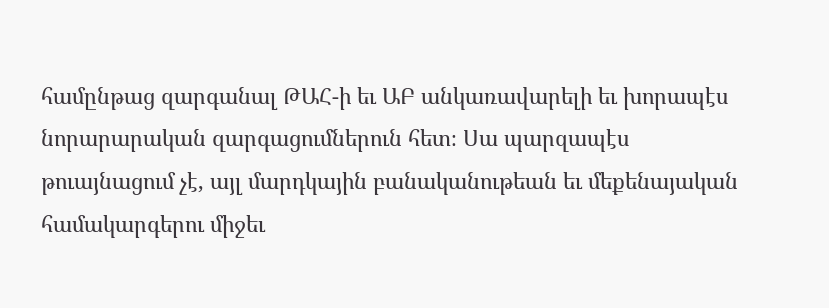համընթաց զարգանալ ԹԱՀ-ի եւ ԱԲ անկառավարելի եւ խորապէս նորարարական զարգացումներուն հետ։ Սա պարզապէս թուայնացում չէ, այլ մարդկային բանականութեան եւ մեքենայական համակարգերու միջեւ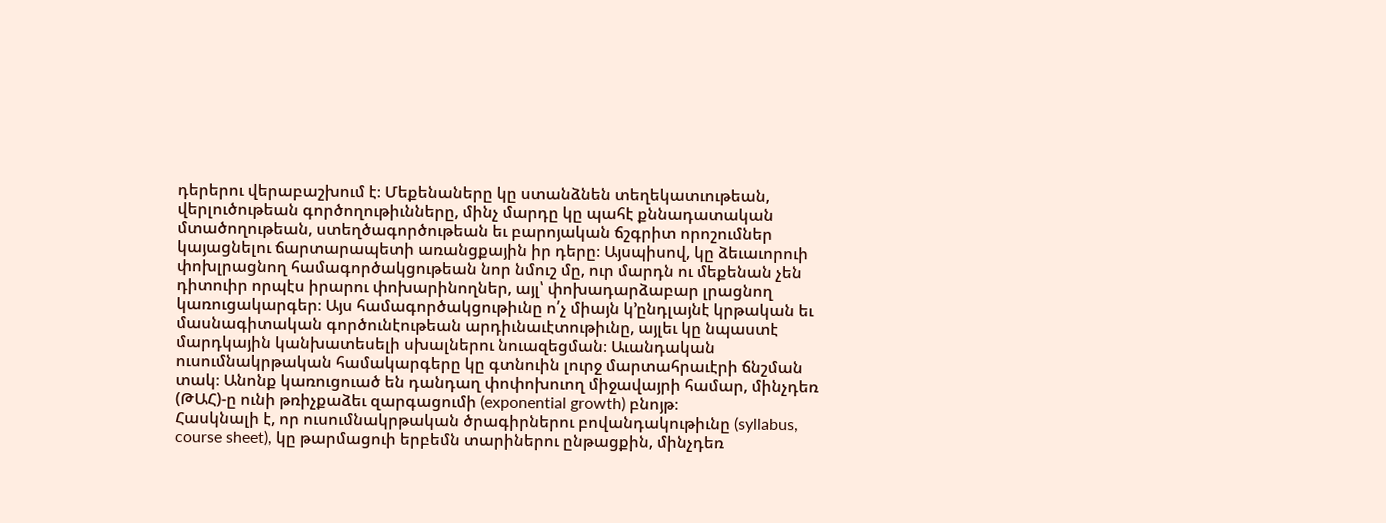դերերու վերաբաշխում է։ Մեքենաները կը ստանձնեն տեղեկատւութեան, վերլուծութեան գործողութիւնները, մինչ մարդը կը պահէ քննադատական մտածողութեան, ստեղծագործութեան եւ բարոյական ճշգրիտ որոշումներ կայացնելու ճարտարապետի առանցքային իր դերը։ Այսպիսով, կը ձեւաւորուի փոխլրացնող համագործակցութեան նոր նմուշ մը, ուր մարդն ու մեքենան չեն դիտուիր որպէս իրարու փոխարինողներ, այլ՝ փոխադարձաբար լրացնող կառուցակարգեր։ Այս համագործակցութիւնը ո՛չ միայն կ’ընդլայնէ կրթական եւ մասնագիտական գործունէութեան արդիւնաւէտութիւնը, այլեւ կը նպաստէ մարդկային կանխատեսելի սխալներու նուազեցման։ Աւանդական ուսումնակրթական համակարգերը կը գտնուին լուրջ մարտահրաւէրի ճնշման տակ։ Անոնք կառուցուած են դանդաղ փոփոխուող միջավայրի համար, մինչդեռ (ԹԱՀ)-ը ունի թռիչքաձեւ զարգացումի (exponential growth) բնոյթ։
Հասկնալի է, որ ուսումնակրթական ծրագիրներու բովանդակութիւնը (syllabus, course sheet), կը թարմացուի երբեմն տարիներու ընթացքին, մինչդեռ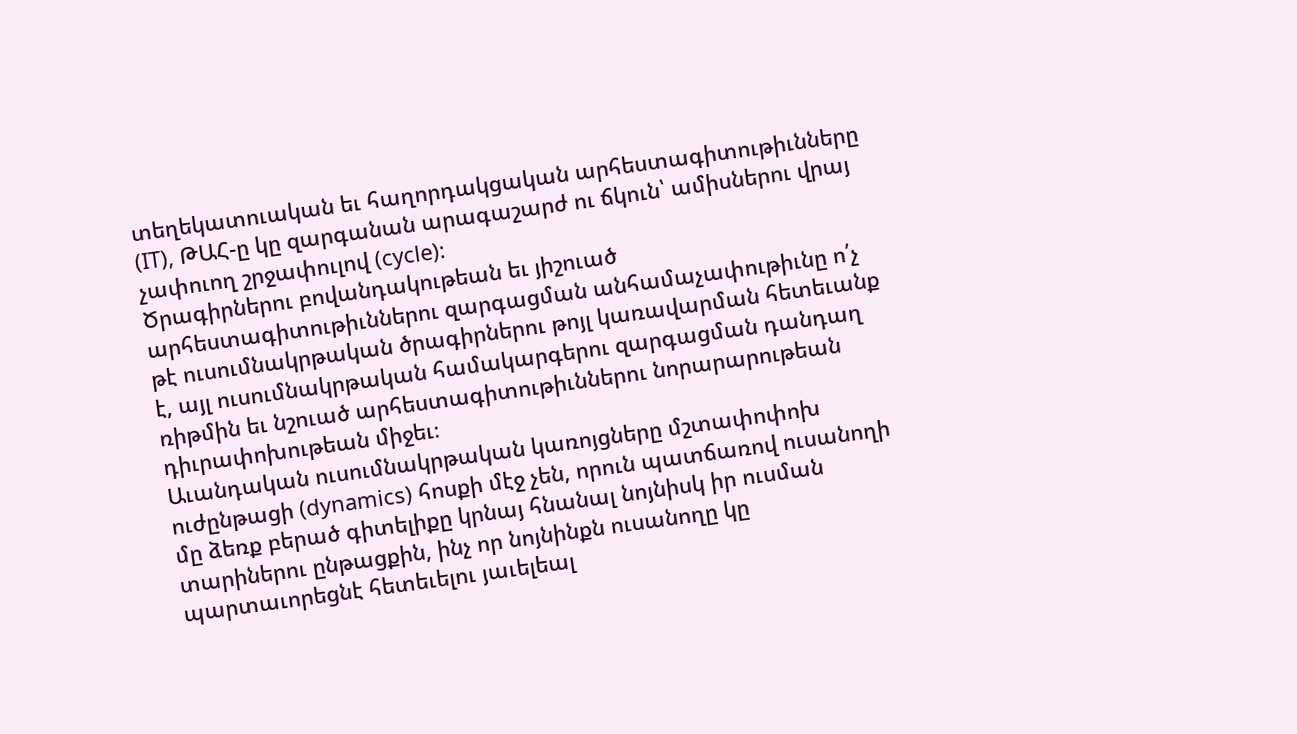տեղեկատուական եւ հաղորդակցական արհեստագիտութիւնները (IT), ԹԱՀ-ը կը զարգանան արագաշարժ ու ճկուն՝ ամիսներու վրայ չափուող շրջափուլով (cycle):
Ծրագիրներու բովանդակութեան եւ յիշուած արհեստագիտութիւններու զարգացման անհամաչափութիւնը ո՛չ թէ ուսումնակրթական ծրագիրներու թոյլ կառավարման հետեւանք է, այլ ուսումնակրթական համակարգերու զարգացման դանդաղ ռիթմին եւ նշուած արհեստագիտութիւններու նորարարութեան դիւրափոխութեան միջեւ։
Աւանդական ուսումնակրթական կառոյցները մշտափոփոխ ուժընթացի (dynamics) հոսքի մէջ չեն, որուն պատճառով ուսանողի մը ձեռք բերած գիտելիքը կրնայ հնանալ նոյնիսկ իր ուսման տարիներու ընթացքին, ինչ որ նոյնինքն ուսանողը կը պարտաւորեցնէ հետեւելու յաւելեալ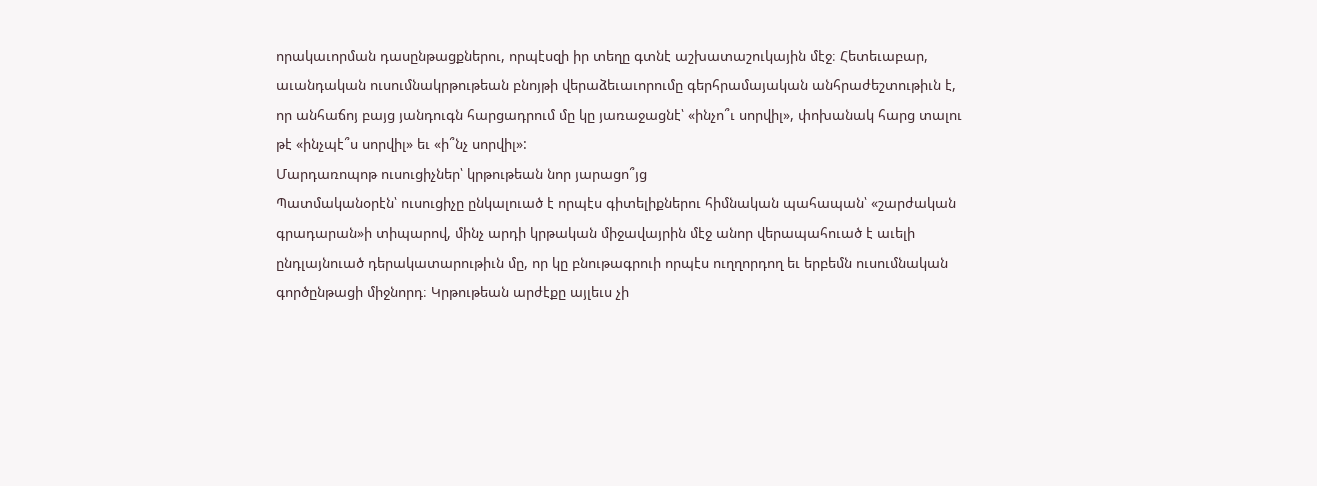որակաւորման դասընթացքներու, որպէսզի իր տեղը գտնէ աշխատաշուկային մէջ։ Հետեւաբար, աւանդական ուսումնակրթութեան բնոյթի վերաձեւաւորումը գերհրամայական անհրաժեշտութիւն է, որ անհաճոյ բայց յանդուգն հարցադրում մը կը յառաջացնէ՝ «ինչո՞ւ սորվիլ», փոխանակ հարց տալու թէ «ինչպէ՞ս սորվիլ» եւ «ի՞նչ սորվիլ»:
Մարդառոպոթ ուսուցիչներ՝ կրթութեան նոր յարացո՞յց
Պատմականօրէն՝ ուսուցիչը ընկալուած է որպէս գիտելիքներու հիմնական պահապան՝ «շարժական գրադարան»ի տիպարով, մինչ արդի կրթական միջավայրին մէջ անոր վերապահուած է աւելի ընդլայնուած դերակատարութիւն մը, որ կը բնութագրուի որպէս ուղղորդող եւ երբեմն ուսումնական գործընթացի միջնորդ։ Կրթութեան արժէքը այլեւս չի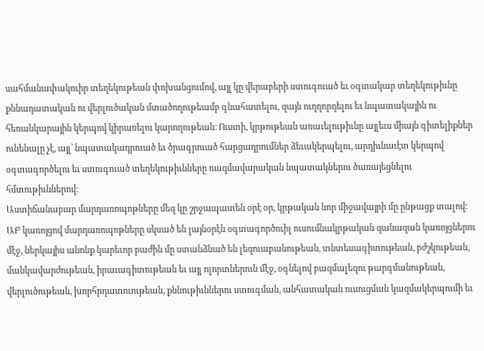սահմանափակուիր տեղեկութեան փոխանցումով, այլ կը վերաբերի ստուգուած եւ օգտակար տեղեկութիւնը քննադատական ու վերլուծական մտածողութեամբ գնահատելու, զայն ուղղորդելու եւ նպատակային ու հեռանկարային կերպով կիրառելու կարողութեան։ Ուստի, կրթութեան առաւելութիւնը այլեւս միայն գիտելիքներ ունենալը չէ, այլ՝ նպատակադրուած եւ ծրագրուած հարցադրումներ ձեւակերպելու, արդիւնաւէտ կերպով օգտագործելու եւ ստուգուած տեղեկութիւնները ռազմավարական նպատակներու ծառայեցնելու հմտութիւններով։
Աստիճանաբար մարդառոպոթները մեզ կը շրջապատեն օրէ օր, կրթական նոր միջավայրի մը ընթացք տալով։ ԱԲ կառոյցով մարդառոպոթները սկսած են լայնօրէն օգտագործուիլ ուսումնակրթական զանազան կառոյցներու մէջ, ներկայիս անոնք կարեւոր բաժին մը ստանձնած են լեզուաբանութեան, տնտեսագիտութեան, բժշկութեան, մանկավարժութեան, իրաւագիտութեան եւ այլ ոլորտներուն մէջ, օգնելով բազմալեզու թարգմանութեան, վերլուծութեան, խորհրդատուութեան, քննութիւններու ստուգման, անհատական ուսուցման կազմակերպումի եւ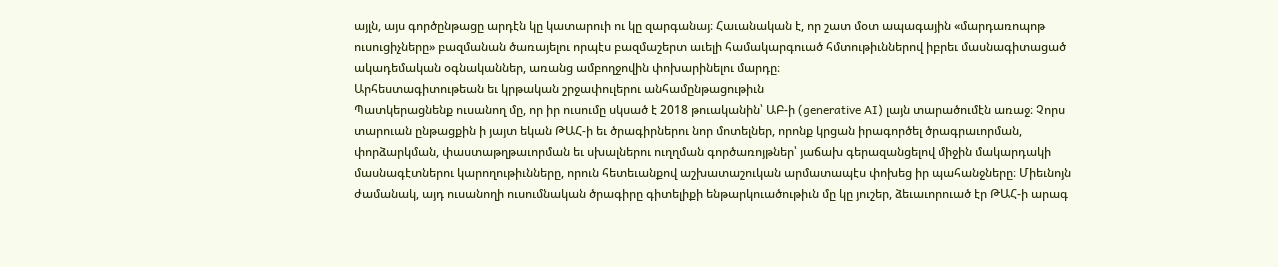այլն, այս գործընթացը արդէն կը կատարուի ու կը զարգանայ։ Հաւանական է, որ շատ մօտ ապագային «մարդառոպոթ ուսուցիչները» բազմանան ծառայելու որպէս բազմաշերտ աւելի համակարգուած հմտութիւններով իբրեւ մասնագիտացած ակադեմական օգնականներ, առանց ամբողջովին փոխարինելու մարդը։
Արհեստագիտութեան եւ կրթական շրջափուլերու անհամընթացութիւն
Պատկերացնենք ուսանող մը, որ իր ուսումը սկսած է 2018 թուականին՝ ԱԲ-ի (generative AI) լայն տարածումէն առաջ։ Չորս տարուան ընթացքին ի յայտ եկան ԹԱՀ-ի եւ ծրագիրներու նոր մոտելներ, որոնք կրցան իրագործել ծրագրաւորման, փորձարկման, փաստաթղթաւորման եւ սխալներու ուղղման գործառոյթներ՝ յաճախ գերազանցելով միջին մակարդակի մասնագէտներու կարողութիւնները, որուն հետեւանքով աշխատաշուկան արմատապէս փոխեց իր պահանջները։ Միեւնոյն ժամանակ, այդ ուսանողի ուսումնական ծրագիրը գիտելիքի ենթարկուածութիւն մը կը յուշեր, ձեւաւորուած էր ԹԱՀ-ի արագ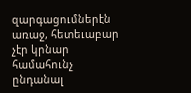զարգացումներէն առաջ, հետեւաբար չէր կրնար համահունչ ընդանալ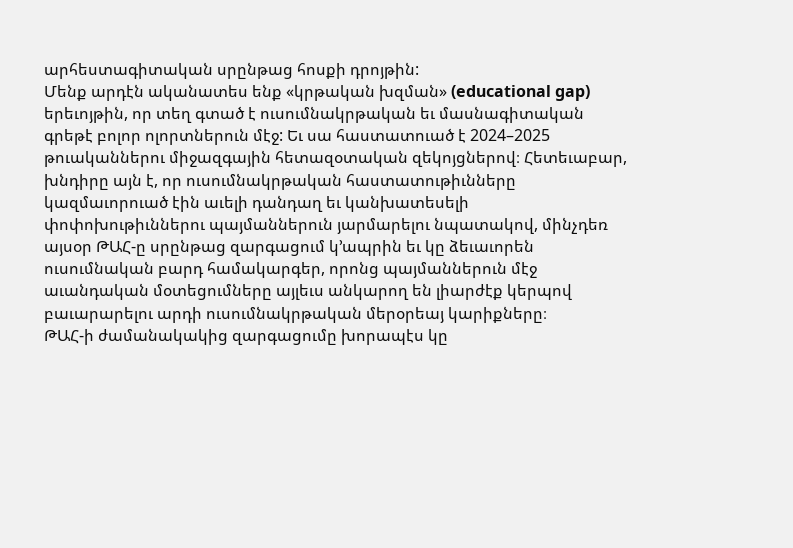արհեստագիտական սրընթաց հոսքի դրոյթին:
Մենք արդէն ականատես ենք «կրթական խզման» (educational gap) երեւոյթին, որ տեղ գտած է ուսումնակրթական եւ մասնագիտական գրեթէ բոլոր ոլորտներուն մէջ: Եւ սա հաստատուած է 2024–2025 թուականներու միջազգային հետազօտական զեկոյցներով։ Հետեւաբար, խնդիրը այն է, որ ուսումնակրթական հաստատութիւնները կազմաւորուած էին աւելի դանդաղ եւ կանխատեսելի փոփոխութիւններու պայմաններուն յարմարելու նպատակով, մինչդեռ այսօր ԹԱՀ-ը սրընթաց զարգացում կ’ապրին եւ կը ձեւաւորեն ուսումնական բարդ համակարգեր, որոնց պայմաններուն մէջ աւանդական մօտեցումները այլեւս անկարող են լիարժէք կերպով բաւարարելու արդի ուսումնակրթական մերօրեայ կարիքները։
ԹԱՀ-ի ժամանակակից զարգացումը խորապէս կը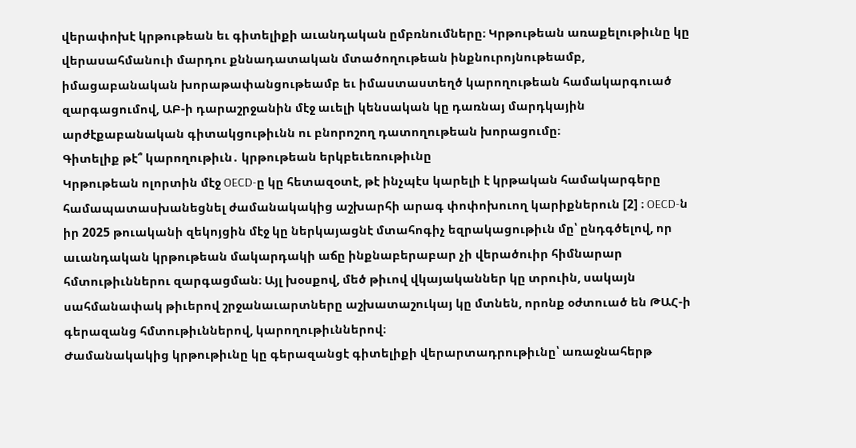վերափոխէ կրթութեան եւ գիտելիքի աւանդական ըմբռնումները։ Կրթութեան առաքելութիւնը կը վերասահմանուի մարդու քննադատական մտածողութեան ինքնուրոյնութեամբ, իմացաբանական խորաթափանցութեամբ եւ իմաստաստեղծ կարողութեան համակարգուած զարգացումով, ԱԲ-ի դարաշրջանին մէջ աւելի կենսական կը դառնայ մարդկային արժէքաբանական գիտակցութիւնն ու բնորոշող դատողութեան խորացումը։
Գիտելիք թէ՞ կարողութիւն․ կրթութեան երկբեւեռութիւնը
Կրթութեան ոլորտին մէջ OECD-ը կը հետազօտէ, թէ ինչպէս կարելի է կրթական համակարգերը համապատասխանեցնել ժամանակակից աշխարհի արագ փոփոխուող կարիքներուն [2] ։ OECD-ն իր 2025 թուականի զեկոյցին մէջ կը ներկայացնէ մտահոգիչ եզրակացութիւն մը՝ ընդգծելով, որ աւանդական կրթութեան մակարդակի աճը ինքնաբերաբար չի վերածուիր հիմնարար հմտութիւններու զարգացման։ Այլ խօսքով, մեծ թիւով վկայականներ կը տրուին, սակայն սահմանափակ թիւերով շրջանաւարտները աշխատաշուկայ կը մտնեն, որոնք օժտուած են ԹԱՀ-ի գերազանց հմտութիւններով, կարողութիւններով։
Ժամանակակից կրթութիւնը կը գերազանցէ գիտելիքի վերարտադրութիւնը՝ առաջնահերթ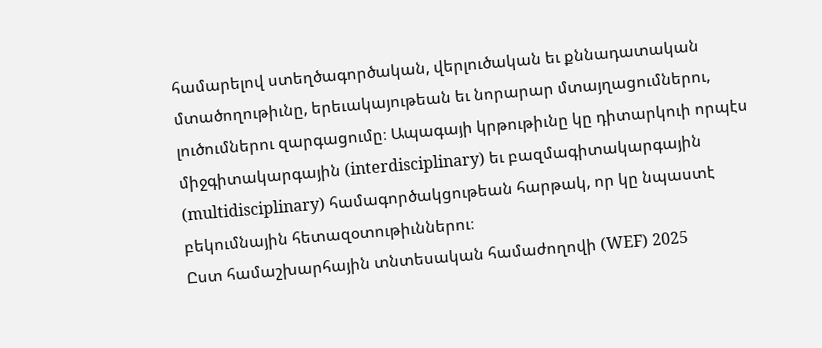համարելով ստեղծագործական, վերլուծական եւ քննադատական մտածողութիւնը, երեւակայութեան եւ նորարար մտայղացումներու, լուծումներու զարգացումը։ Ապագայի կրթութիւնը կը դիտարկուի որպէս միջգիտակարգային (interdisciplinary) եւ բազմագիտակարգային (multidisciplinary) համագործակցութեան հարթակ, որ կը նպաստէ բեկումնային հետազօտութիւններու։
Ըստ համաշխարհային տնտեսական համաժողովի (WEF) 2025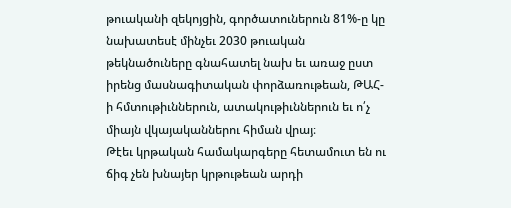թուականի զեկոյցին, գործատուներուն 81%-ը կը նախատեսէ մինչեւ 2030 թուական թեկնածուները գնահատել նախ եւ առաջ ըստ իրենց մասնագիտական փորձառութեան, ԹԱՀ-ի հմտութիւններուն, ատակութիւններուն եւ ո՛չ միայն վկայականներու հիման վրայ։
Թէեւ կրթական համակարգերը հետամուտ են ու ճիգ չեն խնայեր կրթութեան արդի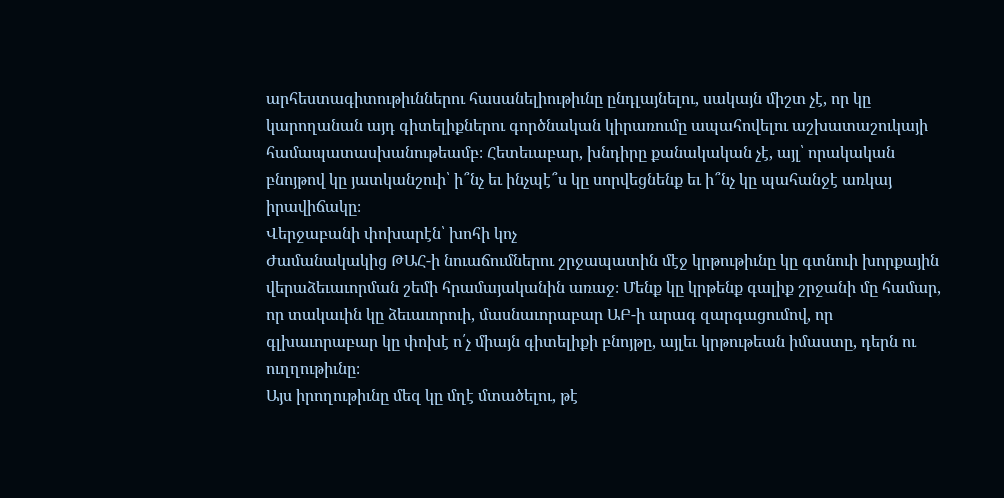արհեստագիտութիւններու հասանելիութիւնը ընդլայնելու, սակայն միշտ չէ, որ կը կարողանան այդ գիտելիքներու գործնական կիրառումը ապահովելու աշխատաշուկայի համապատասխանութեամբ։ Հետեւաբար, խնդիրը քանակական չէ, այլ՝ որակական բնոյթով կը յատկանշուի՝ ի՞նչ եւ ինչպէ՞ս կը սորվեցնենք եւ ի՞նչ կը պահանջէ առկայ իրավիճակը։
Վերջաբանի փոխարէն՝ խոհի կոչ
Ժամանակակից ԹԱՀ-ի նուաճումներու շրջապատին մէջ կրթութիւնը կը գտնուի խորքային վերաձեւաւորման շեմի հրամայականին առաջ։ Մենք կը կրթենք գալիք շրջանի մը համար, որ տակաւին կը ձեւաւորուի, մասնաւորաբար ԱԲ-ի արագ զարգացումով, որ գլխաւորաբար կը փոխէ ո՛չ միայն գիտելիքի բնոյթը, այլեւ կրթութեան իմաստը, դերն ու ուղղութիւնը։
Այս իրողութիւնը մեզ կը մղէ մտածելու, թէ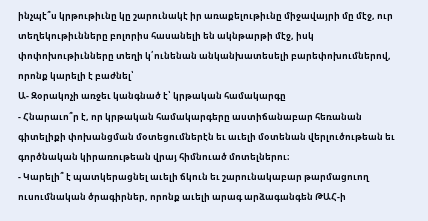ինչպէ՞ս կրթութիւնը կը շարունակէ իր առաքելութիւնը միջավայրի մը մէջ, ուր տեղեկութիւնները բոլորիս հասանելի են ակնթարթի մէջ, իսկ փոփոխութիւնները տեղի կ՛ունենան անկանխատեսելի բարեփոխումներով, որոնք կարելի է բաժնել՝
Ա- Զօրակոչի առջեւ կանգնած է՝ կրթական համակարգը
- Հնարաւո՞ր է, որ կրթական համակարգերը աստիճանաբար հեռանան գիտելիքի փոխանցման մօտեցումներէն եւ աւելի մօտենան վերլուծութեան եւ գործնական կիրառութեան վրայ հիմնուած մոտելներու։
- Կարելի՞ է պատկերացնել աւելի ճկուն եւ շարունակաբար թարմացուող ուսումնական ծրագիրներ, որոնք աւելի արագ արձագանգեն ԹԱՀ-ի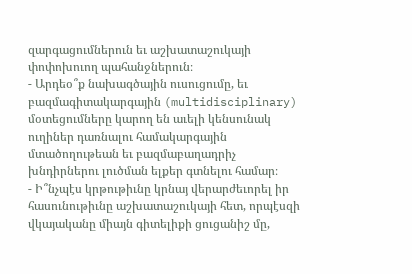զարգացումներուն եւ աշխատաշուկայի փոփոխուող պահանջներուն։
- Արդեօ՞ք նախագծային ուսուցումը, եւ բազմագիտակարգային (multidisciplinary) մօտեցումները կարող են աւելի կենսունակ ուղիներ դառնալու համակարգային մտածողութեան եւ բազմաբաղադրիչ խնդիրներու լուծման ելքեր գտնելու համար։
- Ի՞նչպէս կրթութիւնը կրնայ վերարժեւորել իր հասունութիւնը աշխատաշուկայի հետ, որպէսզի վկայականը միայն գիտելիքի ցուցանիշ մը,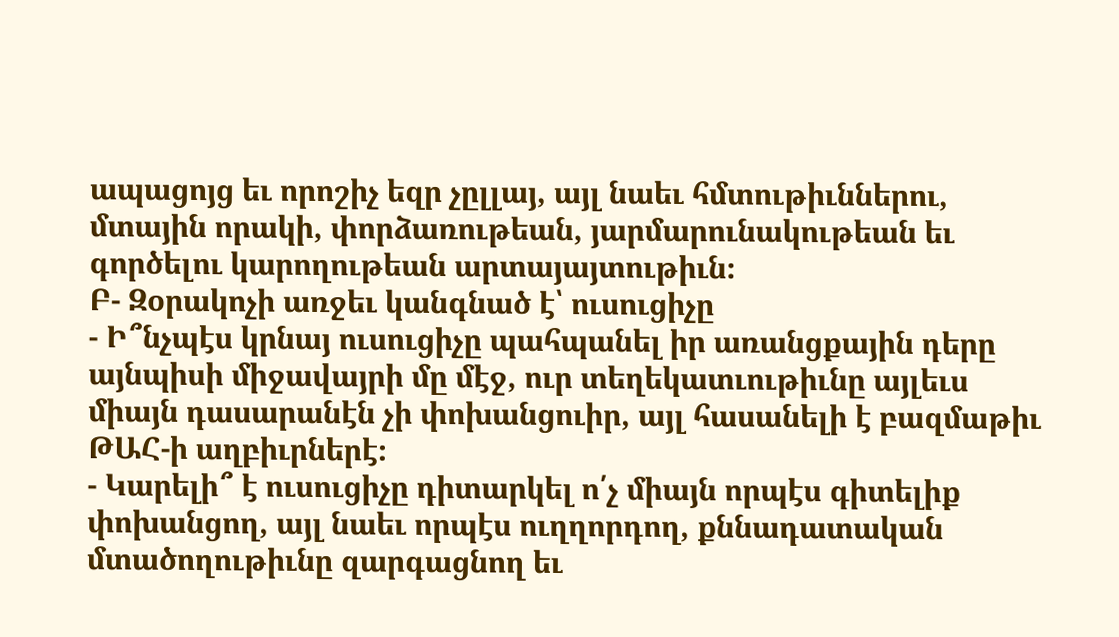ապացոյց եւ որոշիչ եզր չըլլայ, այլ նաեւ հմտութիւններու, մտային որակի, փորձառութեան, յարմարունակութեան եւ գործելու կարողութեան արտայայտութիւն։
Բ- Զօրակոչի առջեւ կանգնած է՝ ուսուցիչը
- Ի՞նչպէս կրնայ ուսուցիչը պահպանել իր առանցքային դերը այնպիսի միջավայրի մը մէջ, ուր տեղեկատւութիւնը այլեւս միայն դասարանէն չի փոխանցուիր, այլ հասանելի է բազմաթիւ ԹԱՀ-ի աղբիւրներէ։
- Կարելի՞ է ուսուցիչը դիտարկել ո՛չ միայն որպէս գիտելիք փոխանցող, այլ նաեւ որպէս ուղղորդող, քննադատական մտածողութիւնը զարգացնող եւ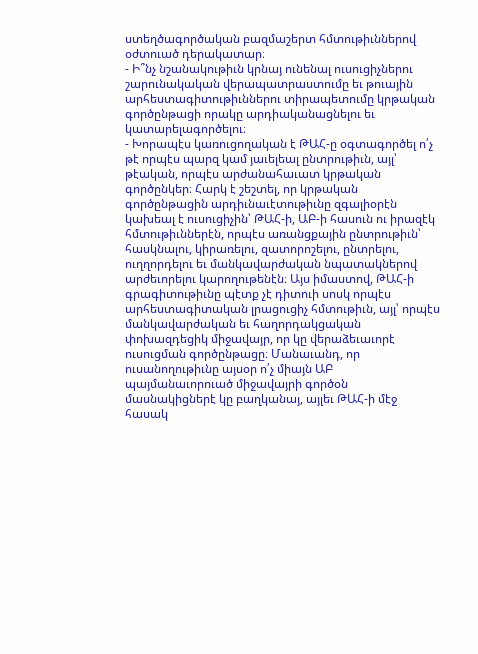ստեղծագործական բազմաշերտ հմտութիւններով օժտուած դերակատար։
- Ի՞նչ նշանակութիւն կրնայ ունենալ ուսուցիչներու շարունակական վերապատրաստումը եւ թուային արհեստագիտութիւններու տիրապետումը կրթական գործընթացի որակը արդիականացնելու եւ կատարելագործելու։
- Խորապէս կառուցողական է ԹԱՀ-ը օգտագործել ո՛չ թէ որպէս պարզ կամ յաւելեալ ընտրութիւն, այլ՝ թէական, որպէս արժանահաւատ կրթական գործընկեր։ Հարկ է շեշտել, որ կրթական գործընթացին արդիւնաւէտութիւնը զգալիօրէն կախեալ է ուսուցիչին՝ ԹԱՀ-ի, ԱԲ-ի հասուն ու իրազէկ հմտութիւններէն, որպէս առանցքային ընտրութիւն՝ հասկնալու, կիրառելու, զատորոշելու, ընտրելու, ուղղորդելու եւ մանկավարժական նպատակներով արժեւորելու կարողութենէն։ Այս իմաստով, ԹԱՀ-ի գրագիտութիւնը պէտք չէ դիտուի սոսկ որպէս արհեստագիտական լրացուցիչ հմտութիւն, այլ՝ որպէս մանկավարժական եւ հաղորդակցական փոխազդեցիկ միջավայր, որ կը վերաձեւաւորէ ուսուցման գործընթացը։ Մանաւանդ, որ ուսանողութիւնը այսօր ո՛չ միայն ԱԲ պայմանաւորուած միջավայրի գործօն մասնակիցներէ կը բաղկանայ, այլեւ ԹԱՀ-ի մէջ հասակ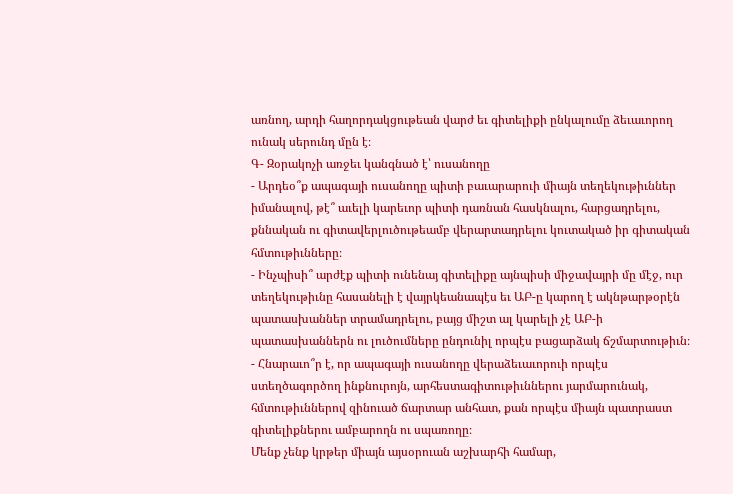առնող, արդի հաղորդակցութեան վարժ եւ գիտելիքի ընկալումը ձեւաւորող ունակ սերունդ մըն է։
Գ- Զօրակոչի առջեւ կանգնած է՝ ուսանողը
- Արդեօ՞ք ապագայի ուսանողը պիտի բաւարարուի միայն տեղեկութիւններ իմանալով, թէ՞ աւելի կարեւոր պիտի դառնան հասկնալու, հարցադրելու, քննական ու գիտավերլուծութեամբ վերարտադրելու կուտակած իր գիտական հմտութիւնները։
- Ինչպիսի՞ արժէք պիտի ունենայ գիտելիքը այնպիսի միջավայրի մը մէջ, ուր տեղեկութիւնը հասանելի է վայրկեանապէս եւ ԱԲ-ը կարող է ակնթարթօրէն պատասխաններ տրամադրելու, բայց միշտ ալ կարելի չէ ԱԲ-ի պատասխաններն ու լուծումները ընդունիլ որպէս բացարձակ ճշմարտութիւն։
- Հնարաւո՞ր է, որ ապագայի ուսանողը վերաձեւաւորուի որպէս ստեղծագործող ինքնուրոյն, արհեստագիտութիւններու յարմարունակ, հմտութիւններով զինուած ճարտար անհատ, քան որպէս միայն պատրաստ գիտելիքներու ամբարողն ու սպառողը։
Մենք չենք կրթեր միայն այսօրուան աշխարհի համար,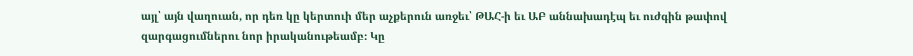այլ՝ այն վաղուան, որ դեռ կը կերտուի մեր աչքերուն առջեւ՝ ԹԱՀ-ի եւ ԱԲ աննախադէպ եւ ուժգին թափով զարգացումներու նոր իրականութեամբ։ Կը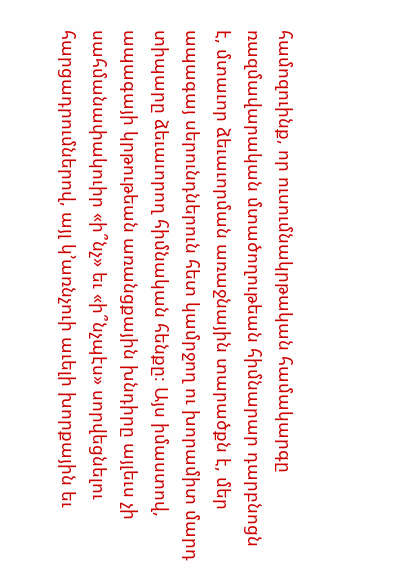համոզուինք, որ ուսումնակրթական համակարգը ռազմավարական մտածողութեան հիմնարար դարբնոցն է, մտաւոր ձեւաւորման առաջնային տարածքն է, մեր ապագայ սերունդներուն հետ կամրջող ու խորամիտ մարդ տիպարը ձեւաւորող հիմնական հենքը։ Այս իմաստով, ապագայի կրթութեան առանցքային խնդիրը այլեւս չի սահմանափակուիր «ի՞նչ» եւ «ի՞նչպէս» սորվեցնելու հարցադրումներով, այլ կ’առնչուի աւելի խորքային եւ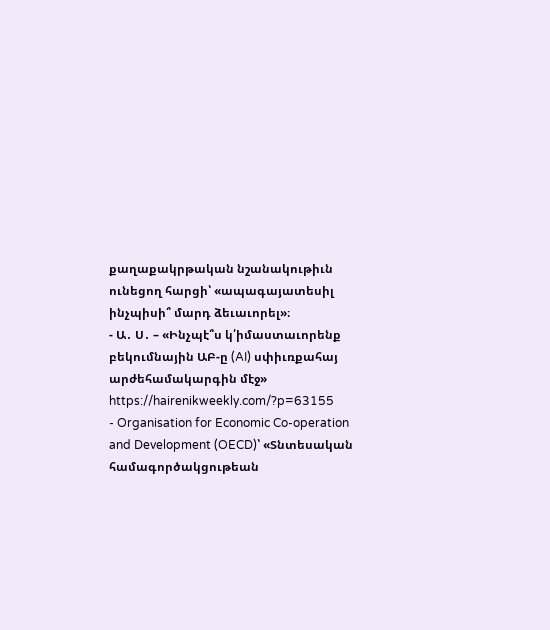քաղաքակրթական նշանակութիւն ունեցող հարցի՝ «ապագայատեսիլ ինչպիսի՞ մարդ ձեւաւորել»։
- Ա․ Ս․ – «Ինչպէ՞ս կ՛իմաստաւորենք բեկումնային ԱԲ-ը (AI) սփիւռքահայ արժեհամակարգին մէջ» https://hairenikweekly.com/?p=63155
- Organisation for Economic Co-operation and Development (OECD)՝ «Տնտեսական համագործակցութեան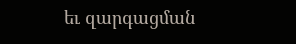եւ զարգացման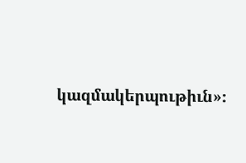կազմակերպութիւն»։